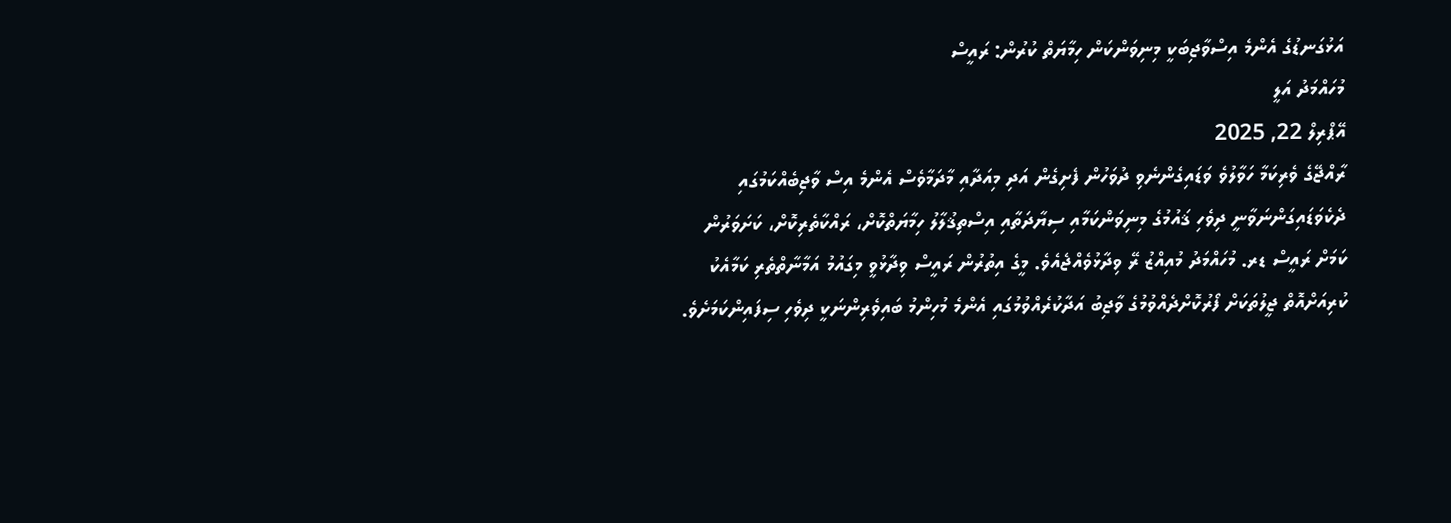އަޅުގަނޑުގެ އެންމެ އިސްވާޖިބަކީ މިނިވަންކަން ހިމާޔަތް ކުރުން: ރައީސް
މުހައްމަދު އަލީ
އޭޕްރިލް 22, 2025
ރާއްޖޭގެ ވެރިކަމާ ހަވާލުވެ ވަޑައިގެންނެވި ދުވަހުން ފެށިގެން އަދި މިއަދާއި މާދަމާވެސް އެންމެ އިސް ވާޖިބެއްކަމުގައި ދެކެވަޑައިގަންނަވާނީ ދިވެހި ޤައުމުގެ މިނިވަންކަމާއި ސިޔާދަތާއި އިސްތިޤުލާލު ހިމާޔަތްކޮށް، ރައްކާތެރިކޮށް، ކަށަވަރުން ކަމަށް ރައީސް ޑރ. މުހައްމަދު މުއިއްޒު ރޭ ވިދާޅުވެއްޖެއެވެ. މީގެ އިތުރުން ރައީސް ވިދާޅުވީ މިގައުމު އަމާނާތްތެރި ކަމާއެކު ކުރިއަށްއޮތް ޖީލުތަކަށް ފޯރުކޮށްދެއްވުމުގެ ވާޖިބު އަދާކުރެއްވުމުގައި އެންމެ މުހިންމު ބައިވެރިންނަކީ ދިވެހި ސިފައިންކަމަށެވެ.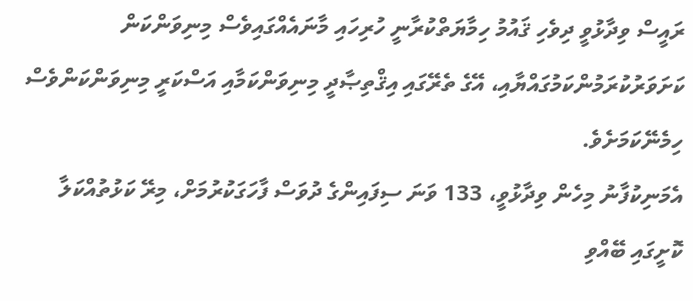ރައީސް ވިދާޅުވީ ދިވެހި ޤައުމު ހިމާޔަތްކުރާނީ ހުރިހައި މާނައެއްގައިވެސް މިނިވަންކަން ކަށަވަރުކުރަމުންކަމުގައްޔާއި، އޭގެ ތެރޭގައި އިޤްތިޞާދީ މިނިވަންކަމާއި އަސްކަރީ މިނިވަންކަންވެސް ހިމެނޭކަމަށެވެ.
އެމަނިކުފާނު މިހެން ވިދާޅުވީ، 133 ވަނަ ސިފައިންގެ ދުވަސް ފާހަގަކުރުމަށް، މިރޭ ކަޅުތުއްކަލާ ކޮށީގައި ބޭއްވި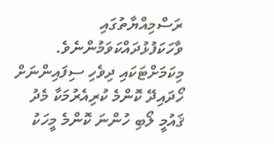ރަސްމިއްޔާތުގައި ވާހަކަފުޅުދައްކަވަމުންނެވެ.
މިކަމަށްޓަކައި ދިވެހި ސިފައިންނަށް ހޯދައިދޭ ކޮންމެ ކުރިއެރުމަކާ މެދު ޤައުމީ ލޯބި ހުންނަ ކޮންމެ މީހަކު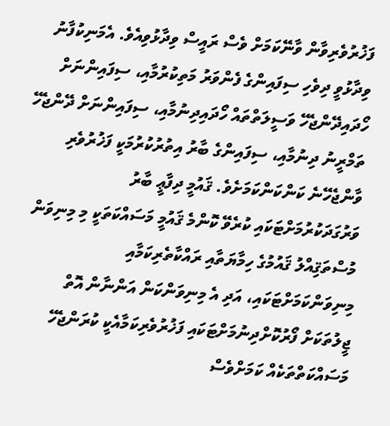ފަޚުރުވެރިވާން ވާނޭކަމަށް ވެސް ރައީސް ވިދާޅުވިއެވެ. އެމަނިކުފާނު ވިދާޅުވީ ދިވެހި ސިފައިންގެ ފެންވަރު މަތިކުރުމާއި، ސިފައިންނަށް ހޯދައިދޭންޖެހޭ ވަސީލަތްތައް ހޯދައިދިނުމާއި، ސިފައިންނަށް ދޭންޖެހޭ ތަމްރީނު ދިނުމާއި، ސިފައިންގެ ބާރު އިތުރުކުރުމަކީ ފަޚުރުވެރި ވާންޖެހޭނެ ކަންކަންކަމަށެވެ. ޤައުމީ ދިފާޢީ ބާރު ވަރުގަދަކުރުމަށްޓަކައި ކުރެވޭ ކޮންމެ ޤައުމީ މަސައްކަތަކީ މި މިނިވަން މުސްތަޤިއްލު ޤައުމުގެ ހިމާޔަތާއި ރައްކާތެރިކަމާއި މިނިވަންކަމަށްޓަކައި، އަދި އެ މިނިވަންކަން އަންނާން އޮތް ޖީލުތަކަށް ފޯރުކޮށްދިނުމަށްޓަކައި ފަޚުރުވެރިކަމާއެކީ ކުރަންޖެހޭ މަސައްކަތްތަކެއް ކަމަށްވެސް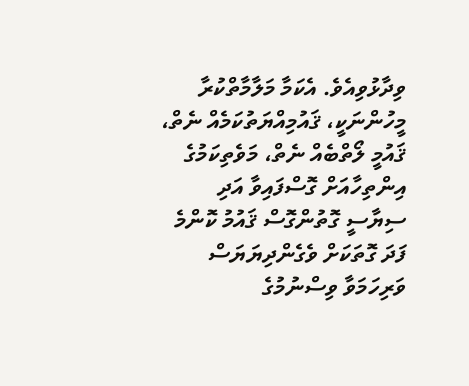ވިދާޅުވިއެވެ. އެކަމާ މަލާމާތްކުރާ މީހުންނަކީ، ޤައުމިއްޔަތުކަމެއް ނެތް، ޤައުމީ ލޯތްބެއް ނެތް، މަވެތިކަމުގެ އިންތިހާއަށް ގޮސްފައިވާ އަދި ސިޔާސީ ގޮތުންގޮސް ޤައުމު ކޮންމެ ފަދަ ގޮތަކަށް ވެގެންދިޔަޔަސް ވަރިހަމަވާ ވިސްނުމުގެ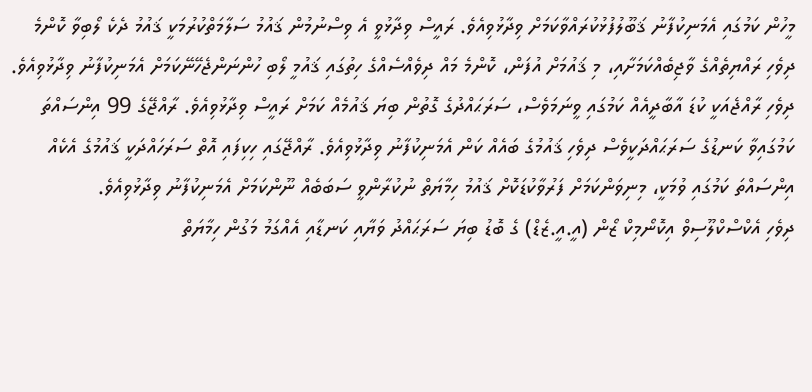މީހުން ކަމުގައި އެމަނިކުފާނު ޤަބޫލުފުޅުކުރައްވާކަމަށް ވިދާޅުވިއެވެ. ރައީސް ވިދާޅުވީ އެ ވިސްނުމުން ޤައުމު ސަލާމަތްކުރުމަކީ ޤައުމު ދެކެ ލޯބިވާ ކޮންމެ ދިވެހި ރައްޔިތެއްގެ ވާޖިބެއްކަމަށާއި، މި ޤައުމަށް އުފަން، ކޮންމެ މައް ދިވެއްސެއްގެ ހިތުގައި ޤައުމީ ލޯބި ހުންނަންޖެހޭނޭކަމަށް އެމަނިކުފާނު ވިދާޅުވިއެވެ.
ދިވެހި ރާއްޖެއަކީ ކުޑަ އާބާދީއެއް ކަމުގައި ވީނަމަވެސް، ސަރަޙައްދުގެ ގޮތުން ބިޔަ ޤައުމެއް ކަމަށް ރައީސް ވިދާޅުވިއެވެ. ރާއްޖޭގެ 99 އިންސައްތަ ކަމުގައިވާ ކަނޑުގެ ސަރަޙައްދަކީވެސް ދިވެހި ޤައުމުގެ ބައެއް ކަން އެމަނިކުފާނު ވިދާޅުވިއެވެ. ރާއްޖޭގައި ހިކިފައި އޮތް ސަރަހައްދަކީ ޤައުމުގެ އެކެއް އިންސައްތަ ކަމުގައި ވުމަކީ، މިނިވަންކަމަށް ފަރުވާކުޑަކޮށް ޤައުމު ހިމާޔަތް ނުކުރާންވީ ސަބަބެއް ނޫންކަމަށް އެމަނިކުފާނު ވިދާޅުވިއެވެ.
ދިވެހި އެކްސްކްލޫސިވް އިކޮނޯމިކް ޒޯން (އީ.އީ.ޒެޑް) ގެ ބޮޑު ބިޔަ ސަރަޙައްދު ވަޔާއި ކަނޑާއި އެއްގަމު މަގުން ހިމާޔަތް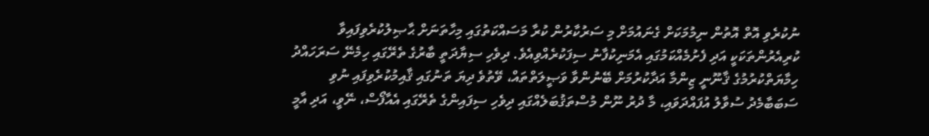ނުކުރެވި އޮތް އޮތުން ނިމުމަކަށް ގެނައުމަށް މި ސަރުކާރުން ކުރާ މަސައްކަތުގައި މިހާތަނަށް ޙާޞިލުކުރެވިފައިވާ ކުރިއެރުންތަކަކީ އަދި ފެށުމެއްކަމުގައި އެމަނިކުފާނު ސިފަކުރެއްވިއެވެ. ދިވެހި ސިޔާދަތީ ބާރުގެ ތެރޭގައި ހިމެނޭ ސަރަހައްދު ހިމާޔަތްކުރުމުގެ ޤާނޫނީ ޒިންމާ އަދާކުރުމަށް ބޭނުންވާ ވަޞީލަތްތައް، ވޭތުވެ ދިޔަ ތަނުގައި ޤާއިމުކުރެވިފައި ނުވި ސަބަބާމެދު ސުވާލު އުފައްދަވައި، މާ ދުރު ނޫން މުސްތަޤުބަލެއްގައި ދިވެހި ސިފައިންގެ ތެރޭގައި އެއާފޯސް، ނޭވީ، އަދި އާމީ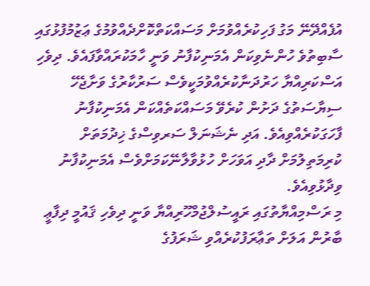އުފެއްދޭނޭ މަގު ފަހިކުރެއްވުމަށް މަސައްކަތްކޮށްދެއްވުމުގެ ޢަޒުމުފުޅުގައި ސާބިތުވެ ހުންނެވިކަން އެމަނިކުފާނު ވަނީ ހާމަކުރައްވާފައެވެ. ދިވެހި އަސްކަރިއްޔާ ހަރުދަނާކުރެއްވުމަކީވެސް ސަރުކާރުގެ ވަށާޖެހޭ ސިޔާސަތުގެ ދަށުން ކުރެވޭ މަސައްކަތެއްކަން އެމަނިކުފާނު ފާހަގަކުރެއްވިއެވެ. އަދި ނެޝަނަލް ސަރވިސްގެ ޚިދުމަތަށް ކުރިމަތިލުމަށް ދާދި އަވަހަށް ހުޅުވާލާނޭކަމަށްވެސް އެމަނިކުފާނު ވިދާޅުވިއެވެ.
މި ރަސްމިއްޔާތުގައި ރައީސުލްޖުމްހޫރިއްޔާ ވަނީ ދިވެހި ޤައުމީ ދިފާޢީ ބާރުން އަލަށް ތަޢާރަފުކުރެއްވި ޝަރަފުގެ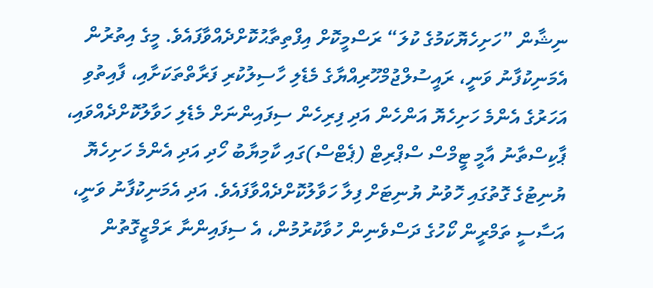ނިޝާން ”ހަށިހެޔޮކަމުގެ ކުލަ“ ރަސްމީކޮށް އިފްތިތާޙުކޮށްދެއްވާފައެވެ. މީގެ އިތުރުން އެމަނިކުފާނު ވަނީ، ރައީސުލްޖުމްހޫރިއްޔާގެ މެޑެލި ހާސިލުކުރި ފަރާތްތަކަށާއި، ފާއިތުވި އަހަރުގެ އެންމެ ހަށިހެޔޮ އަންހެން އަދި ފިރިހެން ސިފައިންނަށް މެޑެލި ހަވާލުކޮށްދެއްވައި، ޕާކިސްތާނު އާމީ ޓީމްސް ސްޕްރިޓް (ޕެޓްސް)ގައި ކާމިޔާބު ހޯދި އަދި އެންމެ ހަށިހެޔޮ ޔުނިޓުގެ ގޮތުގައި ހޮވުނު ޔުނިޓަށް ފިލާ ހަވާލުކޮށްދެއްވާފައެވެ. އަދި އެމަނިކުފާނު ވަނީ، އަސާސީ ތަމްރީން ކޯހުގެ ދަސްވެނިން ހުވާކުރުމުން، އެ ސިފައިންނާ ރަމްޒީގޮތުން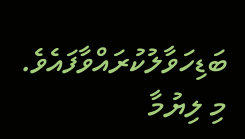ބަޑިހަވާލުކުރައްވާފައެވެ.
މި ލިޔުމާ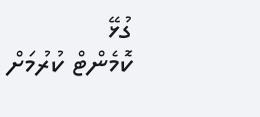ގުޅޭ
ކޮމެންޓް ކުރުމަށް